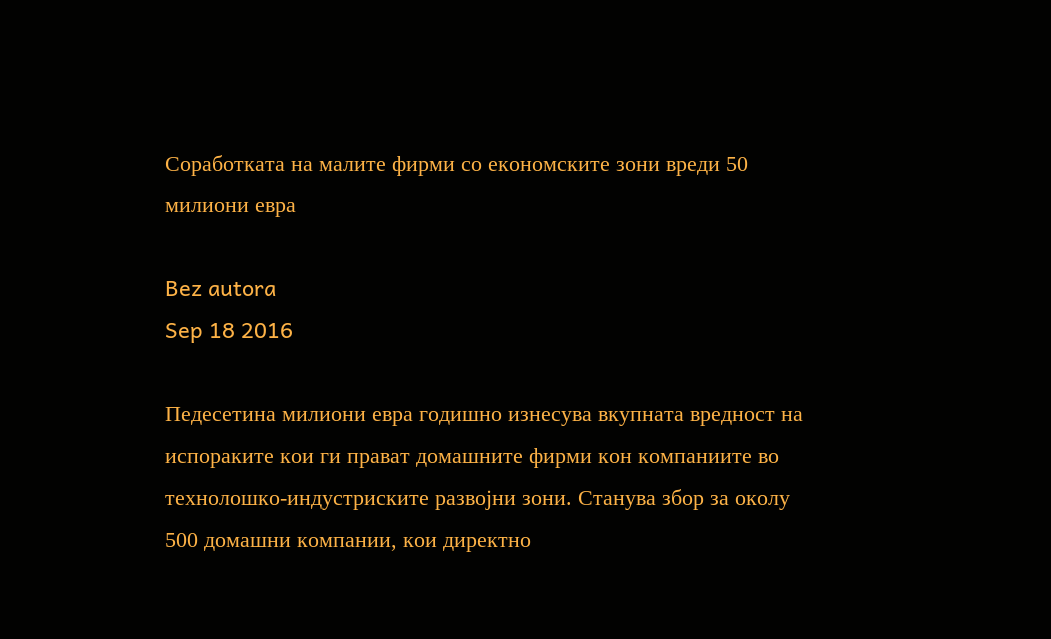Соработката на малите фирми со економските зони вреди 50 милиони евра

Bez autora
Sep 18 2016

Педесетина милиони евра годишно изнесува вкупната вредност на испораките кои ги прават домашните фирми кон компаниите во технолошко-индустриските развојни зони. Станува збор за околу 500 домашни компании, кои директно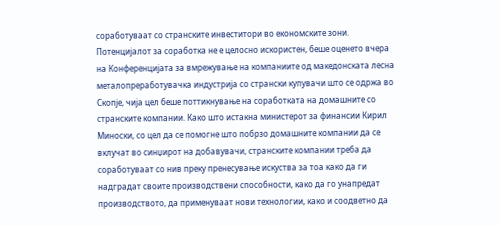соработуваат со странските инвеститори во економските зони. Потенцијалот за соработка не е целосно искористен, беше оценето вчера на Конференцијата за вмрежување на компаниите од македонската лесна металопреработувачка индустрија со странски купувачи што се одржа во Скопје, чија цел беше поттикнување на соработката на домашните со странските компании. Како што истакна министерот за финансии Кирил Миноски, со цел да се помогне што побрзо домашните компании да се вклучат во синџирот на добавувачи, странските компании треба да соработуваат со нив преку пренесување искуства за тоа како да ги надградат своите производствени способности, како да го унапредат производството, да применуваат нови технологии, како и соодветно да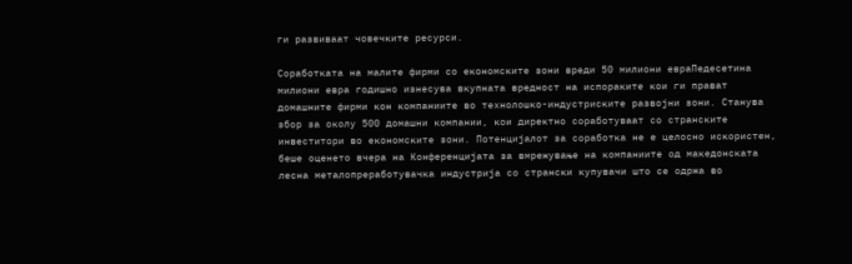ги развиваат човечките ресурси.

Соработката на малите фирми со економските зони вреди 50 милиони евраПедесетина милиони евра годишно изнесува вкупната вредност на испораките кои ги прават домашните фирми кон компаниите во технолошко-индустриските развојни зони. Станува збор за околу 500 домашни компании, кои директно соработуваат со странските инвеститори во економските зони. Потенцијалот за соработка не е целосно искористен, беше оценето вчера на Конференцијата за вмрежување на компаниите од македонската лесна металопреработувачка индустрија со странски купувачи што се одржа во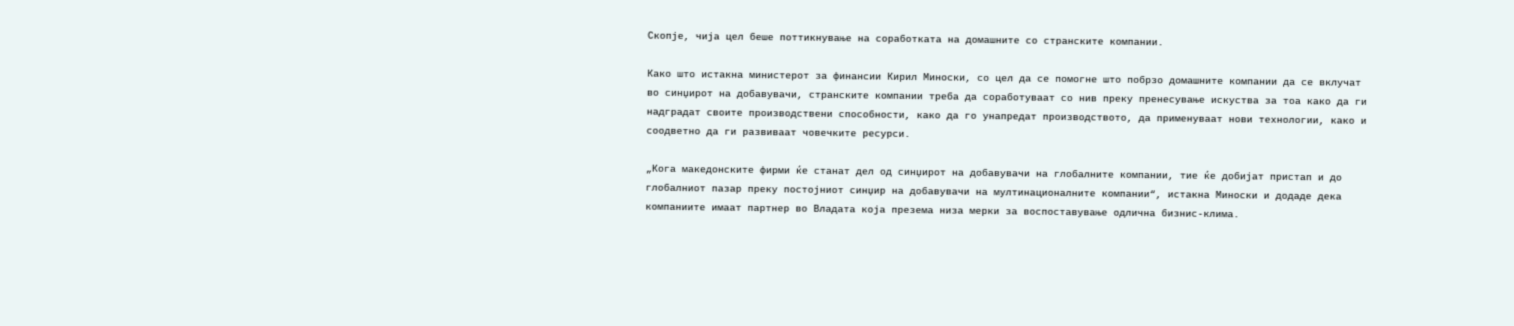Скопје, чија цел беше поттикнување на соработката на домашните со странските компании.

Како што истакна министерот за финансии Кирил Миноски, со цел да се помогне што побрзо домашните компании да се вклучат во синџирот на добавувачи, странските компании треба да соработуваат со нив преку пренесување искуства за тоа како да ги надградат своите производствени способности, како да го унапредат производството, да применуваат нови технологии, како и соодветно да ги развиваат човечките ресурси.

„Кога македонските фирми ќе станат дел од синџирот на добавувачи на глобалните компании, тие ќе добијат пристап и до глобалниот пазар преку постојниот синџир на добавувачи на мултинационалните компании“, истакна Миноски и додаде дека компаниите имаат партнер во Владата која презема низа мерки за воспоставување одлична бизнис-клима.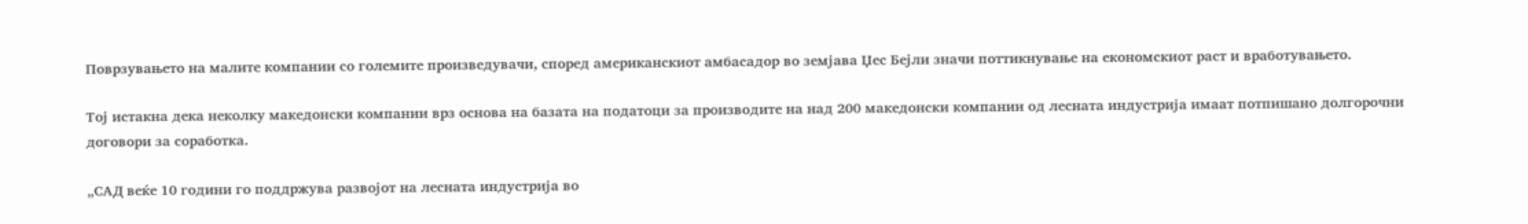Поврзувањето на малите компании со големите произведувачи, според американскиот амбасадор во земјава Џес Бејли значи поттикнување на економскиот раст и вработувањето.

Тој истакна дека неколку македонски компании врз основа на базата на податоци за производите на над 200 македонски компании од лесната индустрија имаат потпишано долгорочни договори за соработка.

„САД веќе 10 години го поддржува развојот на лесната индустрија во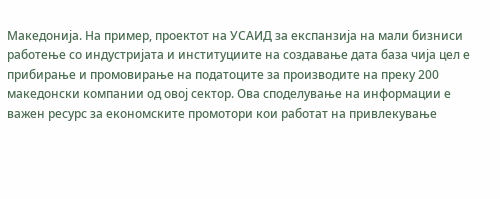Македонија. На пример, проектот на УСАИД за експанзија на мали бизниси работење со индустријата и институциите на создавање дата база чија цел е прибирање и промовирање на податоците за производите на преку 200 македонски компании од овој сектор. Ова споделување на информации е важен ресурс за економските промотори кои работат на привлекување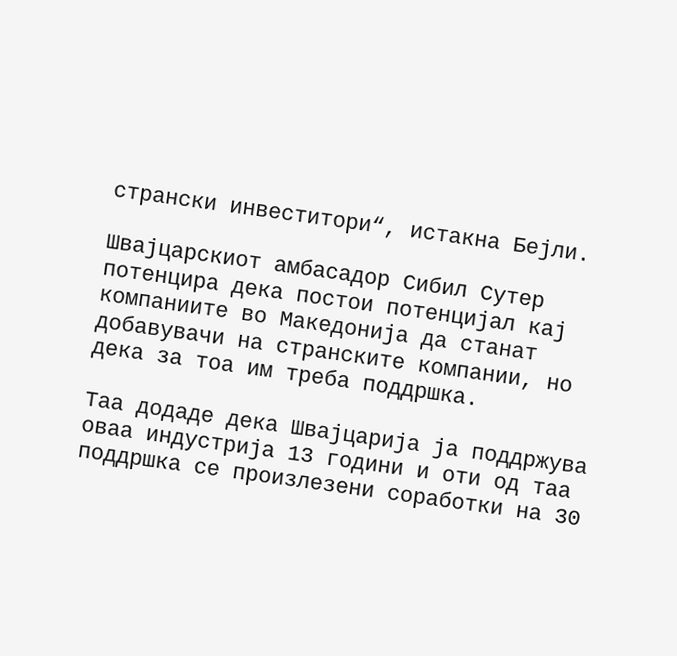странски инвеститори“, истакна Бејли.

Швајцарскиот амбасадор Сибил Сутер потенцира дека постои потенцијал кај компаниите во Македонија да станат добавувачи на странските компании, но дека за тоа им треба поддршка.

Таа додаде дека Швајцарија ја поддржува оваа индустрија 13 години и оти од таа поддршка се произлезени соработки на 30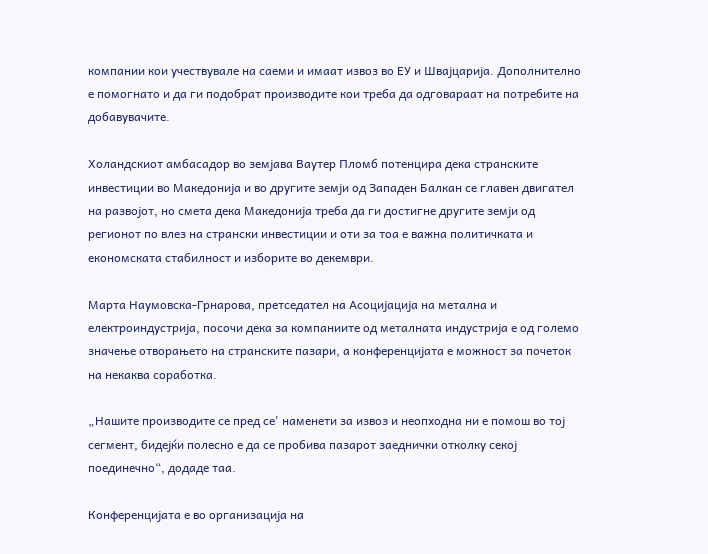компании кои учествувале на саеми и имаат извоз во ЕУ и Швајцарија. Дополнително е помогнато и да ги подобрат производите кои треба да одговараат на потребите на добавувачите.

Холандскиот амбасадор во земјава Ваутер Пломб потенцира дека странските инвестиции во Македонија и во другите земји од Западен Балкан се главен двигател на развојот, но смета дека Македонија треба да ги достигне другите земји од регионот по влез на странски инвестиции и оти за тоа е важна политичката и економската стабилност и изборите во декември.

Марта Наумовска-Грнарова, претседател на Асоцијација на метална и електроиндустрија, посочи дека за компаниите од металната индустрија е од големо значење отворањето на странските пазари, а конференцијата е можност за почеток на некаква соработка.

„Нашите производите се пред се' наменети за извоз и неопходна ни е помош во тој сегмент, бидејќи полесно е да се пробива пазарот заеднички отколку секој поединечно“, додаде таа.

Конференцијата е во организација на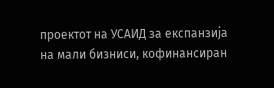проектот на УСАИД за експанзија на мали бизниси, кофинансиран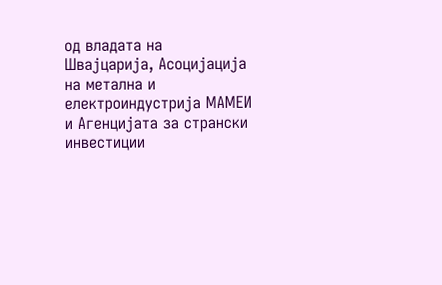од владата на Швајцарија, Асоцијација на метална и електроиндустрија МАМЕИ и Агенцијата за странски инвестиции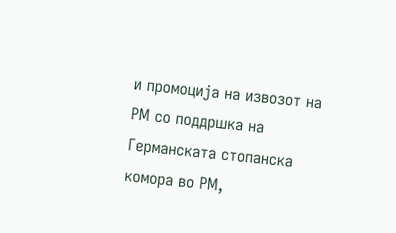и промоција на извозот на РМ со поддршка на Германската стопанска комора во РМ,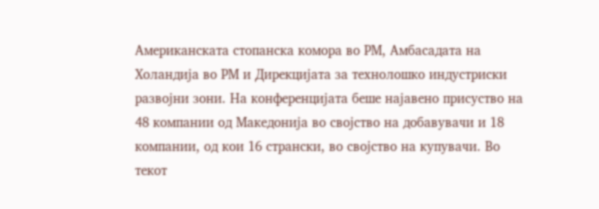Американската стопанска комора во РМ, Амбасадата на Холандија во РМ и Дирекцијата за технолошко индустриски развојни зони. На конференцијата беше најавено присуство на 48 компании од Македонија во својство на добавувачи и 18 компании, од кои 16 странски, во својство на купувачи. Во текот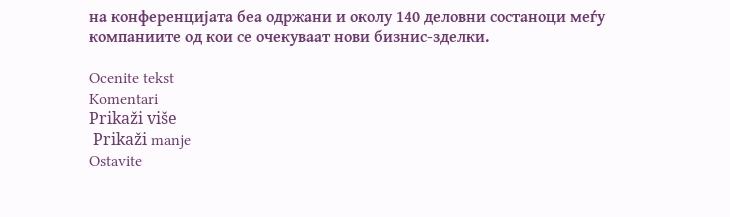на конференцијата беа одржани и околу 140 деловни состаноци меѓу компаниите од кои се очекуваат нови бизнис-зделки.

Ocenite tekst
Komentari
Prikaži više
 Prikaži manje
Ostavite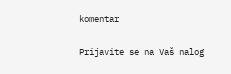komentar

Prijavite se na Vaš nalog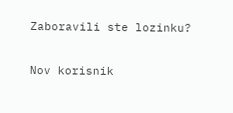Zaboravili ste lozinku?

Nov korisnik